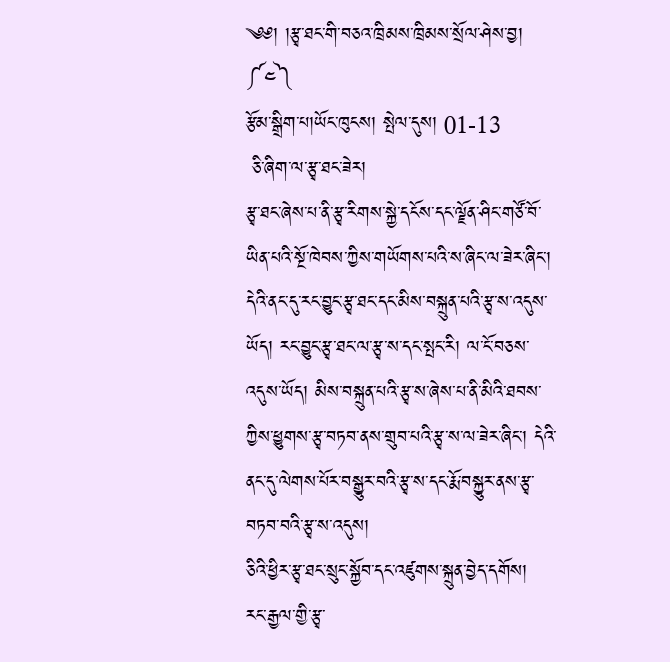༄༅། །རྩྭ་ཐང་གི་བཅའ་ཁྲིམས་ཁྲིམས་སྲོལ་ཤེས་བྱ། ༼༤༽
རྩོམ་སྒྲིག་པ།ཡོང་ཁུངས། སྤེལ་དུས། 01-13
 ཅི་ཞིག་ལ་རྩྭ་ཐང་ཟེར།
རྩྭ་ཐང་ཞེས་པ་ནི་རྩྭ་རིགས་སྐྱེ་དངོས་དང་ལྗོན་ཤིང་གཙོ་བོ་ཡིན་པའི་སྔོ་ཁེབས་ཀྱིས་གཡོགས་པའི་ས་ཞིང་ལ་ཟེར་ཞིང་། དེའི་ནང་དུ་རང་བྱུང་རྩྭ་ཐང་དང་མིས་བསྐྲུན་པའི་རྩྭ་ས་འདུས་ཡོད། རང་བྱུང་རྩྭ་ཐང་ལ་རྩྭ་ས་དང་སྤང་རི། ལ་ངོ་བཅས་འདུས་ཡོད། མིས་བསྐྲུན་པའི་རྩྭ་ས་ཞེས་པ་ནི་མིའི་ཐབས་ཀྱིས་ཕྱུགས་རྩྭ་བཏབ་ནས་གྲུབ་པའི་རྩྭ་ས་ལ་ཟེར་ཞིང་། དེའི་ནང་དུ་ལེགས་པོར་བསྒྱུར་བའི་རྩྭ་ས་དང་རྨོ་བསྐྱུར་ནས་རྩྭ་བཏབ་བའི་རྩྭ་ས་འདུས།
ཅིའི་ཕྱིར་རྩྭ་ཐང་སྲུང་སྐྱོབ་དང་འཛུགས་སྐྲུན་བྱེད་དགོས།
རང་རྒྱལ་གྱི་རྩྭ་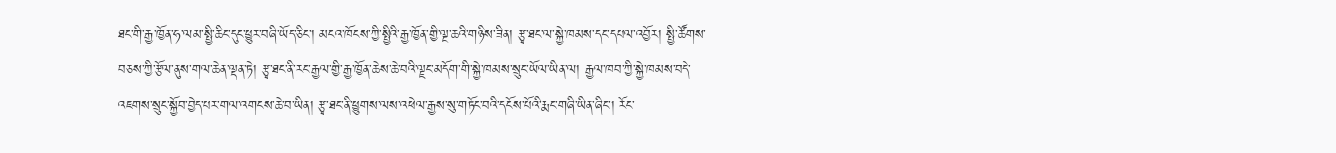ཐང་གི་རྒྱ་ཁྱོན་ཧ་ལམ་སྤྱི་ཆིང་དུང་ཕྱུར་བཞི་ཡོད་ཅིང་། མངའ་ཁོངས་ཀྱི་སྤྱིའི་རྒྱ་ཁྱོན་གྱི་ལྔ་ཆའི་གཉིས་ཟིན། རྩྭ་ཐང་ལ་སྐྱེ་ཁམས་དང་དཔལ་འབྱོར། སྤྱི་ཚོགས་བཅས་ཀྱི་རྩོལ་ནུས་གལ་ཆེན་ལྡན་ཏེ། རྩྭ་ཐང་ནི་རང་རྒྱལ་གྱི་རྒྱ་ཁྱོན་ཆེས་ཆེ་བའི་ལྗང་མདོག་གི་སྐྱེ་ཁམས་སྲུང་ཡོལ་ཡིན་ལ། རྒྱལ་ཁབ་ཀྱི་སྐྱེ་ཁམས་བདེ་འཇགས་སྲུང་སྐྱོབ་བྱེད་པར་གལ་འགངས་ཆེ་བ་ཡིན། རྩྭ་ཐང་ནི་ཕྱུགས་ལས་འཕེལ་རྒྱས་སུ་གཏོང་བའི་དངོས་པོའི་རྨང་གཞི་ཡིན་ཞིང་། རོང་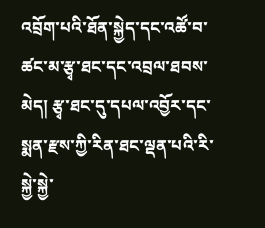འབྲོག་པའི་ཐོན་སྐྱེད་དང་འཚོ་བ་ཚང་མ་རྩྭ་ཐང་དང་འབྲལ་ཐབས་མེད། རྩྭ་ཐང་དུ་དཔལ་འབྱོར་དང་སྨན་རྫས་ཀྱི་རིན་ཐང་ལྡན་པའི་རི་སྐྱེ་སྐྱེ་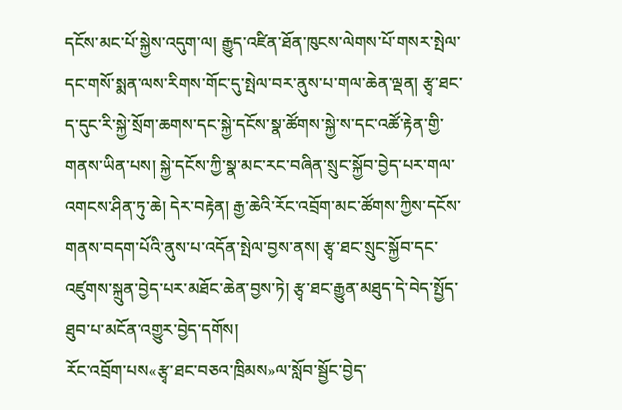དངོས་མང་པོ་སྐྱེས་འདུག་ལ། རྒྱུད་འཛིན་ཐོན་ཁུངས་ལེགས་པོ་གསར་སྤེལ་དང་གསོ་སྨན་ལས་རིགས་གོང་དུ་སྤེལ་བར་ནུས་པ་གལ་ཆེན་ལྡན། རྩྭ་ཐང་ད་དུང་རི་སྐྱེ་སྲོག་ཆགས་དང་སྐྱེ་དངོས་སྣ་ཚོགས་སྐྱེ་ས་དང་འཚོ་རྟེན་གྱི་གནས་ཡིན་པས། སྐྱེ་དངོས་ཀྱི་སྣ་མང་རང་བཞིན་སྲུང་སྐྱོབ་བྱེད་པར་གལ་འགངས་ཤིན་ཏུ་ཆེ། དེར་བརྟེན། རྒྱ་ཆེའི་རོང་འབྲོག་མང་ཚོགས་ཀྱིས་དངོས་གནས་བདག་པོའི་ནུས་པ་འདོན་སྤེལ་བྱས་ནས། རྩྭ་ཐང་སྲུང་སྐྱོབ་དང་འཛུགས་སྐྲུན་བྱེད་པར་མཐོང་ཆེན་བྱས་ཏེ། རྩྭ་ཐང་རྒྱུན་མཐུད་དེ་བེད་སྤྱོད་ཐུབ་པ་མངོན་འགྱུར་བྱེད་དགོས།
རོང་འབྲོག་པས«རྩྭ་ཐང་བཅའ་ཁྲིམས»ལ་སློབ་སྦྱོང་བྱེད་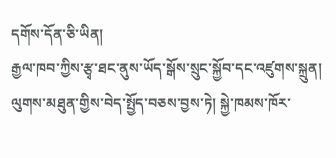དགོས་དོན་ཅི་ཡིན།
རྒྱལ་ཁབ་ཀྱིས་རྩྭ་ཐང་ནུས་ཡོད་སྒོས་སྲུང་སྐྱོབ་དང་འཛུགས་སྐྲུན། ལུགས་མཐུན་གྱིས་བེད་སྤྱོད་བཅས་བྱས་ཏེ། སྐྱེ་ཁམས་ཁོར་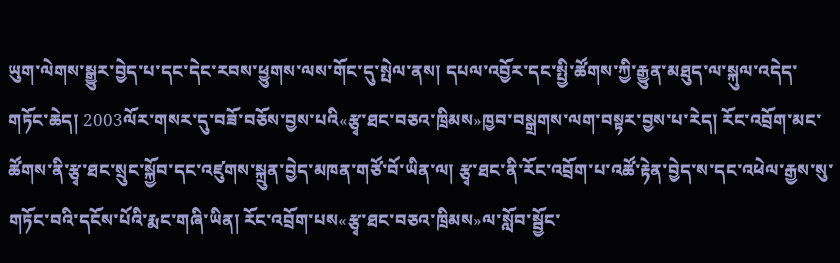ཡུག་ལེགས་སྒྱུར་བྱེད་པ་དང་དེང་རབས་ཕྱུགས་ལས་གོང་དུ་སྤེལ་ནས། དཔལ་འབྱོར་དང་སྤྱི་ཚོགས་ཀྱི་རྒྱུན་མཐུད་ལ་སྐུལ་འདེད་གཏོང་ཆེད། 2003ལོར་གསར་དུ་བཟོ་བཅོས་བྱས་པའི«རྩྭ་ཐང་བཅའ་ཁྲིམས»ཁྱབ་བསྒྲགས་ལག་བསྟར་བྱས་པ་རེད། རོང་འབྲོག་མང་ཚོགས་ནི་རྩྭ་ཐང་སྲུང་སྐྱོབ་དང་འཛུགས་སྐྲུན་བྱེད་མཁན་གཙོ་བོ་ཡིན་ལ། རྩྭ་ཐང་ནི་རོང་འབྲོག་པ་འཚོ་རྟེན་བྱེད་ས་དང་འཕེལ་རྒྱས་སུ་གཏོང་བའི་དངོས་པོའི་རྨང་གཞི་ཡིན། རོང་འབྲོག་པས«རྩྭ་ཐང་བཅའ་ཁྲིམས»ལ་སློབ་སྦྱོང་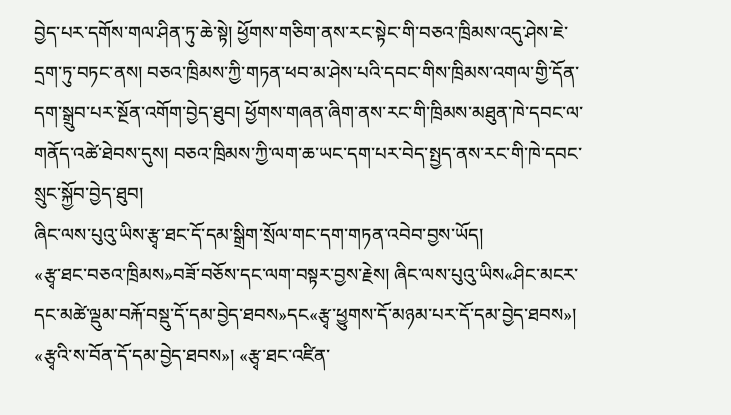བྱེད་པར་དགོས་གལ་ཤིན་ཏུ་ཆེ་སྟེ། ཕྱོགས་གཅིག་ནས་རང་སྟེང་གི་བཅའ་ཁྲིམས་འདུ་ཤེས་ཇེ་དྲག་ཏུ་བཏང་ནས། བཅའ་ཁྲིམས་ཀྱི་གཏན་ཕབ་མ་ཤེས་པའི་དབང་གིས་ཁྲིམས་འགལ་གྱི་དོན་དག་སྒྲུབ་པར་སྔོན་འགོག་བྱེད་ཐུབ། ཕྱོགས་གཞན་ཞིག་ནས་རང་གི་ཁྲིམས་མཐུན་ཁེ་དབང་ལ་གནོད་འཚེ་ཐེབས་དུས། བཅའ་ཁྲིམས་ཀྱི་ལག་ཆ་ཡང་དག་པར་བེད་སྤྱད་ནས་རང་གི་ཁེ་དབང་སྲུང་སྐྱོབ་བྱེད་ཐུབ།
ཞིང་ལས་པུའུ་ཡིས་རྩྭ་ཐང་དོ་དམ་སྒྲིག་སྲོལ་གང་དག་གཏན་འབེབ་བྱས་ཡོད།
«རྩྭ་ཐང་བཅའ་ཁྲིམས»བཟོ་བཅོས་དང་ལག་བསྟར་བྱས་རྗེས། ཞིང་ལས་པུའུ་ཡིས«ཤིང་མངར་དང་མཚེ་ལྡུམ་བརྐོ་བསྡུ་དོ་དམ་བྱེད་ཐབས»དང«རྩྭ་ཕྱུགས་དོ་མཉམ་པར་དོ་དམ་བྱེད་ཐབས»། «རྩྭའི་ས་བོན་དོ་དམ་བྱེད་ཐབས»། «རྩྭ་ཐང་འཛིན་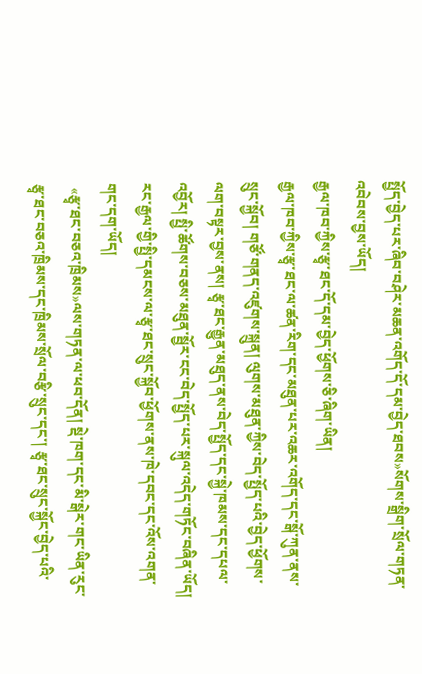སྤྱོད་བྱེད་པར་ཞིབ་བཤེར་མཆན་འགོད་དོ་དམ་བྱེད་ཐབས»སོགས་སྒྲིག་སྲོལ་གཏན་འབེབས་བྱས་ཡོད།
རྒྱལ་ཁབ་ཀྱིས་རྩྭ་ཐང་དོ་དམ་བྱེད་ཕྱོགས་ཅི་ཞིག་ཡིན།
རྒྱལ་ཁབ་ཀྱིས་རྩྭ་ཐང་ལ་ཚན་རིག་དང་མཐུན་པར་འཆར་འགོད་དང་སྒོ་ཀུན་ནས་སྲུང་སྐྱོབ། གཙོ་གནད་འཛུགས་སྐྲུན། ལུགས་མཐུན་ཀྱིས་བེད་སྤྱོད་པའི་བྱེད་ཕྱོགས་ལག་བསྟར་བྱས་ནས། རྩྭ་ཐང་རྒྱུན་མཐུད་ནས་བེད་སྤྱོད་དང་སྐྱེ་ཁམས་དང་དཔལ་འབྱོར། སྤྱི་ཚོགས་བཅས་མཐུན་སྦྱོར་ངང་བེད་སྤྱོད་པར་སྐུལ་འདེད་གཏོང་བཞིན་ཡོད།
རང་རྒྱལ་གྱི་སྤྱི་དམངས་ལ་རྩྭ་ཐང་སྲུང་སྐྱོབ་ཕྱོགས་ནས་ཁེ་དབང་དང་འོས་འགན་གང་དག་ཡོད།
 «རྩྭ་ཐང་བཅའ་ཁྲིམས»ལས་གཏན་ལ་ཕབ་དོན། སྡེ་ཁག་དང་མི་སྒེར་གང་ཡིན་རུང་རྩྭ་ཐང་བཅའ་ཁྲིམས་དང་ཁྲིམས་སྲོལ་བརྩི་སྲུང་དང་། རྩྭ་ཐང་སྲུང་སྐྱོང་བྱེད་པའི་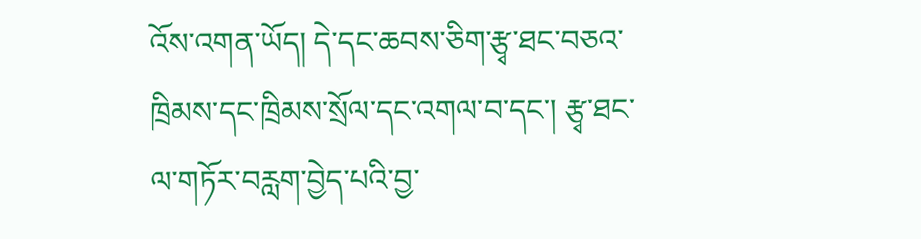འོས་འགན་ཡོད། དེ་དང་ཆབས་ཅིག་རྩྭ་ཐང་བཅའ་ཁྲིམས་དང་ཁྲིམས་སྲོལ་དང་འགལ་བ་དང་། རྩྭ་ཐང་ལ་གཏོར་བརླག་བྱེད་པའི་བྱ་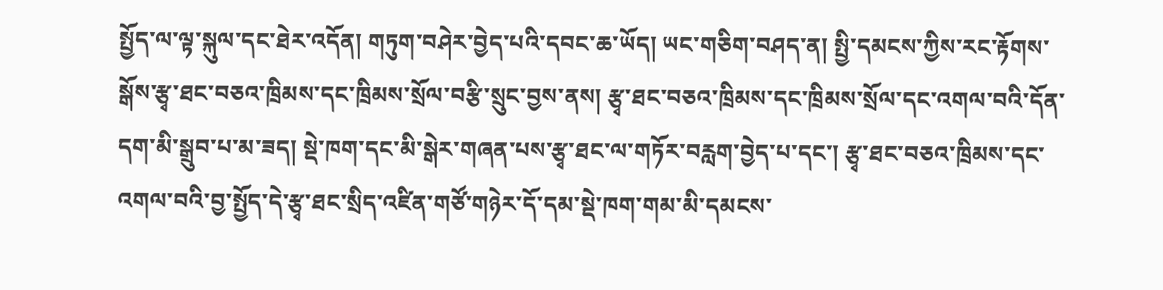སྤྱོད་ལ་ལྟ་སྐུལ་དང་ཐེར་འདོན། གཏུག་བཤེར་བྱེད་པའི་དབང་ཆ་ཡོད། ཡང་གཅིག་བཤད་ན། སྤྱི་དམངས་ཀྱིས་རང་རྟོགས་སྒོས་རྩྭ་ཐང་བཅའ་ཁྲིམས་དང་ཁྲིམས་སྲོལ་བརྩི་སྲུང་བྱས་ནས། རྩྭ་ཐང་བཅའ་ཁྲིམས་དང་ཁྲིམས་སྲོལ་དང་འགལ་བའི་དོན་དག་མི་སྒྲུབ་པ་མ་ཟད། སྡེ་ཁག་དང་མི་སྒེར་གཞན་པས་རྩྭ་ཐང་ལ་གཏོར་བརླག་བྱེད་པ་དང་། རྩྭ་ཐང་བཅའ་ཁྲིམས་དང་འགལ་བའི་བྱ་སྤྱོད་དེ་རྩྭ་ཐང་སྲིད་འཛིན་གཙོ་གཉེར་དོ་དམ་སྡེ་ཁག་གམ་མི་དམངས་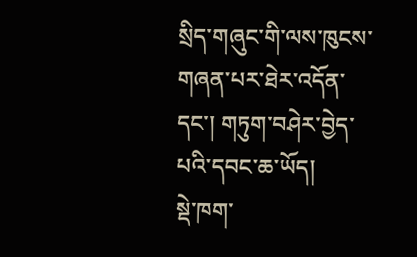སྲིད་གཞུང་གི་ལས་ཁུངས་གཞན་པར་ཐེར་འདོན་དང་། གཏུག་བཤེར་བྱེད་པའི་དབང་ཆ་ཡོད།
སྡེ་ཁག་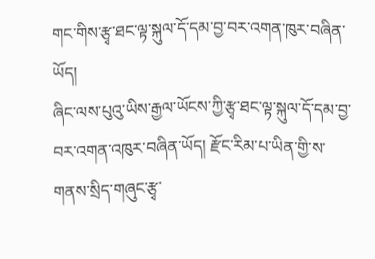གང་གིས་རྩྭ་ཐང་ལྟ་སྐུལ་དོ་དམ་བྱ་བར་འགན་ཁུར་བཞིན་ཡོད།
ཞིང་ལས་པུའུ་ཡིས་རྒྱལ་ཡོངས་ཀྱི་རྩྭ་ཐང་ལྟ་སྐུལ་དོ་དམ་བྱ་བར་འགན་འཁུར་བཞིན་ཡོད། རྫོང་རིམ་པ་ཡིན་གྱི་ས་གནས་སྲིད་གཞུང་རྩྭ་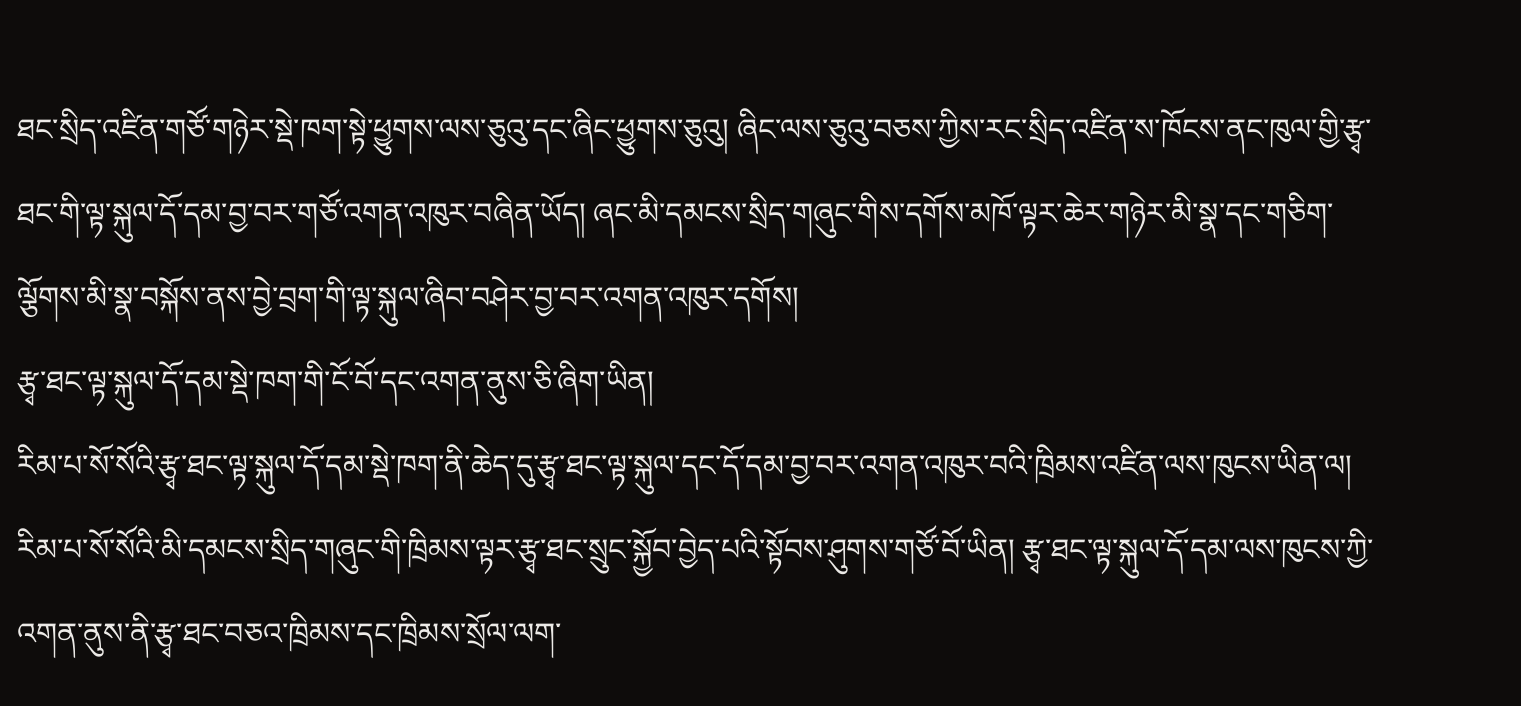ཐང་སྲིད་འཛིན་གཙོ་གཉེར་སྡེ་ཁག་སྟེ་ཕྱུགས་ལས་ཅུའུ་དང་ཞིང་ཕྱུགས་ཅུའུ། ཞིང་ལས་ཅུའུ་བཅས་ཀྱིས་རང་སྲིད་འཛིན་ས་ཁོངས་ནང་ཁུལ་གྱི་རྩྭ་ཐང་གི་ལྟ་སྐུལ་དོ་དམ་བྱ་བར་གཙོ་འགན་འཁུར་བཞིན་ཡོད། ཞང་མི་དམངས་སྲིད་གཞུང་གིས་དགོས་མཁོ་ལྟར་ཆེར་གཉེར་མི་སྣ་དང་གཅིག་ལྕོགས་མི་སྣ་བསྐོས་ནས་བྱེ་བྲག་གི་ལྟ་སྐུལ་ཞིབ་བཤེར་བྱ་བར་འགན་འཁུར་དགོས།
རྩྭ་ཐང་ལྟ་སྐུལ་དོ་དམ་སྡེ་ཁག་གི་ངོ་བོ་དང་འགན་ནུས་ཅི་ཞིག་ཡིན།
རིམ་པ་སོ་སོའི་རྩྭ་ཐང་ལྟ་སྐུལ་དོ་དམ་སྡེ་ཁག་ནི་ཆེད་དུ་རྩྭ་ཐང་ལྟ་སྐུལ་དང་དོ་དམ་བྱ་བར་འགན་འཁུར་བའི་ཁྲིམས་འཛིན་ལས་ཁུངས་ཡིན་ལ། རིམ་པ་སོ་སོའི་མི་དམངས་སྲིད་གཞུང་གི་ཁྲིམས་ལྟར་རྩྭ་ཐང་སྲུང་སྐྱོབ་བྱེད་པའི་སྟོབས་ཤུགས་གཙོ་བོ་ཡིན། རྩྭ་ཐང་ལྟ་སྐུལ་དོ་དམ་ལས་ཁུངས་ཀྱི་འགན་ནུས་ནི་རྩྭ་ཐང་བཅའ་ཁྲིམས་དང་ཁྲིམས་སྲོལ་ལག་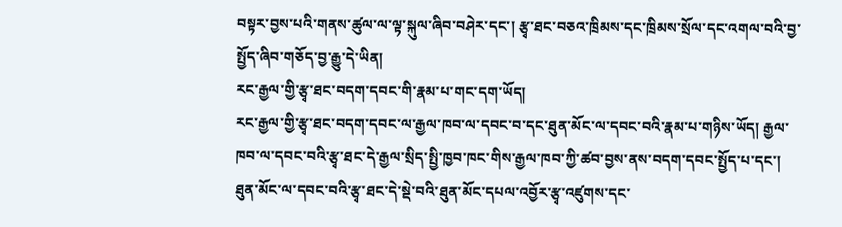བསྟར་བྱས་པའི་གནས་ཚུལ་ལ་ལྟ་སྐུལ་ཞིབ་བཤེར་དང་། རྩྭ་ཐང་བཅའ་ཁྲིམས་དང་ཁྲིམས་སྲོལ་དང་འགལ་བའི་བྱ་སྤྱོད་ཞིབ་གཅོད་བྱ་རྒྱུ་དེ་ཡིན།
རང་རྒྱལ་གྱི་རྩྭ་ཐང་བདག་དབང་གི་རྣམ་པ་གང་དག་ཡོད།
རང་རྒྱལ་གྱི་རྩྭ་ཐང་བདག་དབང་ལ་རྒྱལ་ཁབ་ལ་དབང་བ་དང་ཐུན་མོང་ལ་དབང་བའི་རྣམ་པ་གཉིས་ཡོད། རྒྱལ་ཁབ་ལ་དབང་བའི་རྩྭ་ཐང་དེ་རྒྱལ་སྲིད་སྤྱི་ཁྱབ་ཁང་གིས་རྒྱལ་ཁབ་ཀྱི་ཚབ་བྱས་ནས་བདག་དབང་སྤྱོད་པ་དང་། ཐུན་མོང་ལ་དབང་བའི་རྩྭ་ཐང་དེ་སྡེ་བའི་ཐུན་མོང་དཔལ་འབྱོར་རྩྭ་འཛུགས་དང་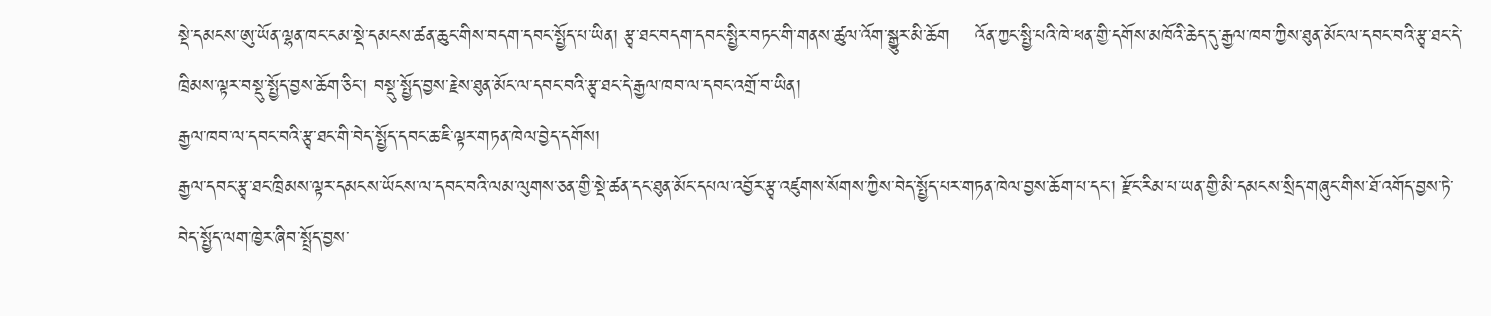སྡེ་དམངས་ཨུ་ཡོན་ལྷན་ཁང་ངམ་སྡེ་དམངས་ཚན་ཆུང་གིས་བདག་དབང་སྤྱོད་པ་ཡིན། རྩྭ་ཐང་བདག་དབང་སྤྱིར་བཏང་གི་གནས་ཚུལ་འོག་སྒྱུར་མི་ཆོག    འོན་ཀྱང་སྤྱི་པའི་ཁེ་ཕན་གྱི་དགོས་མཁོའི་ཆེད་དུ་རྒྱལ་ཁབ་ཀྱིས་ཐུན་མོང་ལ་དབང་བའི་རྩྭ་ཐང་དེ་ཁྲིམས་ལྟར་བསྡུ་སྤྱོད་བྱས་ཆོག་ཅིང་། བསྡུ་སྤྱོད་བྱས་རྗེས་ཐུན་མོང་ལ་དབང་བའི་རྩྭ་ཐང་དེ་རྒྱལ་ཁབ་ལ་དབང་འགྲོ་བ་ཡིན།
རྒྱལ་ཁབ་ལ་དབང་བའི་རྩྭ་ཐང་གི་བེད་སྤྱོད་དབང་ཆ་ཇི་ལྟར་གཏན་ཁེལ་བྱེད་དགོས།
རྒྱལ་དབང་རྩྭ་ཐང་ཁྲིམས་ལྟར་དམངས་ཡོངས་ལ་དབང་བའི་ལམ་ལུགས་ཅན་གྱི་སྡེ་ཚན་དང་ཐུན་མོང་དཔལ་འབྱོར་རྩྭ་འཛུགས་སོགས་ཀྱིས་བེད་སྤྱོད་པར་གཏན་ཁེལ་བྱས་ཆོག་པ་དང་། རྫོང་རིམ་པ་ཡན་གྱི་མི་དམངས་སྲིད་གཞུང་གིས་ཐོ་འགོད་བྱས་ཏེ་བེད་སྤྱོད་ལག་ཁྱེར་ཞིབ་སྤྲོད་བྱས་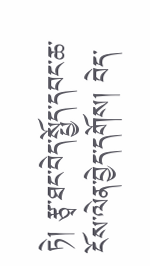ཏེ། རྩྭ་ཐང་བེད་སྤྱོད་དབང་ཆ་ངོས་ལེན་བྱེད་དགོས། བེད་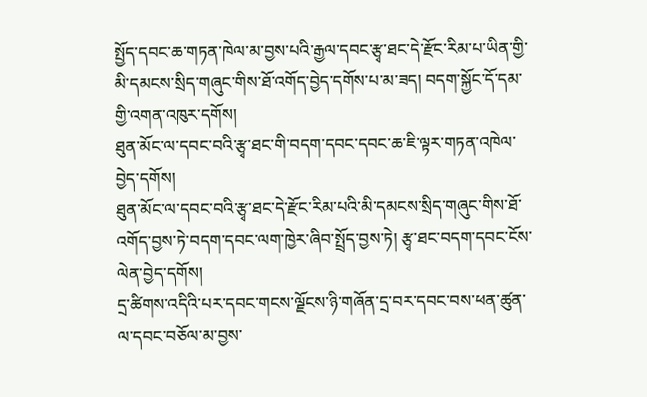སྤྱོད་དབང་ཆ་གཏན་ཁེལ་མ་བྱས་པའི་རྒྱལ་དབང་རྩྭ་ཐང་དེ་རྫོང་རིམ་པ་ཡིན་གྱི་མི་དམངས་སྲིད་གཞུང་གིས་ཐོ་འགོད་བྱེད་དགོས་པ་མ་ཟད། བདག་སྐྱོང་དོ་དམ་གྱི་འགན་འཁུར་དགོས།
ཐུན་མོང་ལ་དབང་བའི་རྩྭ་ཐང་གི་བདག་དབང་དབང་ཆ་ཇི་ལྟར་གཏན་འཁེལ་བྱེད་དགོས།
ཐུན་མོང་ལ་དབང་བའི་རྩྭ་ཐང་དེ་རྫོང་རིམ་པའི་མི་དམངས་སྲིད་གཞུང་གིས་ཐོ་འགོད་བྱས་ཏེ་བདག་དབང་ལག་ཁྱེར་ཞིབ་སྤྲོད་བྱས་ཏེ། རྩྭ་ཐང་བདག་དབང་ངོས་ལེན་བྱེད་དགོས།
དྲ་ཚིགས་འདིའི་པར་དབང་གངས་ལྗོངས་ཉི་གཞོན་དྲ་བར་དབང་བས་ཕན་ཚུན་ལ་དབང་བཅོལ་མ་བྱས་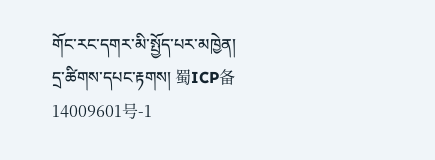གོང་རང་དགར་མི་སྤྱོད་པར་མཁྱེན།
དྲ་ཚིགས་དཔང་རྟགས། 蜀ICP备14009601号-1